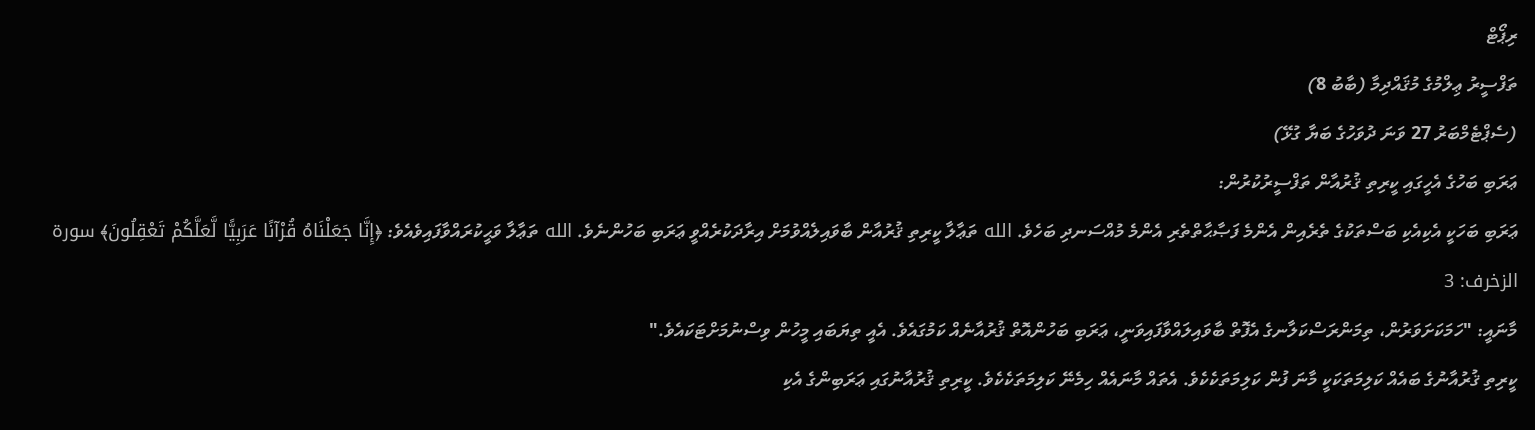ރިޕޯޓް
ތަފްސީރު ޢިލްމުގެ މުޤައްދިމާ (ބާބު 8)
(ސެޕްޓެމްބަރު 27 ވަނަ ދުވަހުގެ ބަޔާ ގުޅޭ)
ޢަރަބި ބަހުގެ އެހީގައި ކީރިތި ޤުރުއާން ތަފްސީރުކުރުން:
ޢަރަބި ބަހަކީ އެކިއެކި ބަސްތަކުގެ ތެރެއިން އެންމެ ފަޞާޙާތްތެރި އެންމެ މުއްސަނދި ބަހެވެ. الله ތަޢާލާ ކީރިތި ޤުރުއާން ބާވައިލެއްވުމަށް އިރާދަކުރެއްވީ ޢަރަބި ބަހުންނެވެ. الله ތަޢާލާ ވަޙީކުރައްވާފައިވެއެވެ: ﴿إِنَّا جَعَلْنَاهُ قُرْآنًا عَرَبِيًّا لَّعَلَّكُمْ تَعْقِلُونَ﴾ سورة الزخرف: 3
މާނައީ: "ހަމަކަށަވަރުން، ތިމަންރަސްކަލާނގެ އެފޮތް ބާވައިލައްވާފައިވަނީ، ޢަރަބި ބަހުންއޮތް ޤުރުއާނެއް ކަމުގައެވެ. އެއީ ތިޔަބައި މީހުން ވިސްނުމަށްޓަކައެވެ."
ކީރިތި ޤުރުއާނުގެ ބައެއް ކަލިމަތަކަކީ މާނަ ފުން ކަލިމަތަކެކެވެ. އެތައް މާނައެއް ހިމެނޭ ކަލިމަތަކެކެވެ. ކީރިތި ޤުރުއާނުގައި ޢަރަބިންގެ އެކި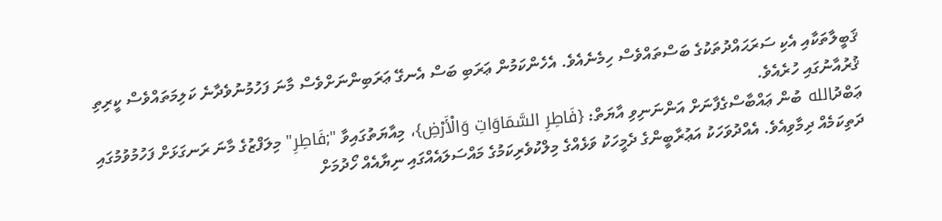ޤަބީލާތަކާއި އެކި ސަރަޙައްދުތަކުގެ ބަސްތައްވެސް ހިމެނެއެވެ. އެހެންކަމުން ޢަރަބި ބަސް އެނގޭ ޢަރަބިންނަށްވެސް މާނަ ފަހުމުނުވެދާނެ ކަލިމަތައްވެސް ކީރިތި ޤުރުއާނުގައި ހުރެއެވެ.
ޢަބްދުالله ބުން ޢައްބާސްގެފާނަށް އަންނަނިވި އާޔަތް: {فَاطِرِ السَّمَاوَاتِ وَالْأَرْضِ}، މިއާޔަތުގައިވާ ";فَاطِرِ" މިލަފްޒުގެ މާނަ ރަނގަޅަށް ފަހުމުވުމުގައި ދަތިކަމެއް ދިމާވިއެވެ. އެއްދުވަހަކު އަޢުރާބީންގެ ދެމީހަކު ވަޅެއްގެ މިލްކުވެރިކަމުގެ މައްސަލައެއްގައި ނިޔާއެއް ހޯދުމަށް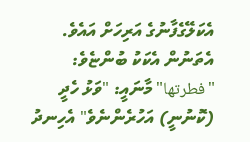އެކަލޭގެފާނުގެ އަރިހަށް އައެވެ. އެތަނުން އެކަކު ބުންޏެވެ:
"فطرتها" މާނައީ: "ވަޅު ހެދީ (ކޮނުނީ) އަހުރެންނެވެ" އެހިނދު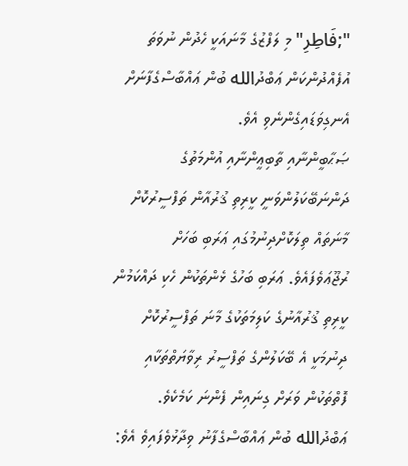";فَاطِرِ" މި ލަފްޒުގެ މާނައަކީ ހެދުން ނުވަތަ އުފެއްދުންކަން ޢަބްދުالله ބުން ޢައްބާސްގެފާނަށް އެނގިވަޑައިގެންނެވި އެވެ.
ޞަޙާބީންނާއި ތާބިޢީންނާއި އުންމަތުގެ ދަންނަބޭކަލުންވަނީ ކީރިތި ޤުރުއާން ތަފްސީރުކޮށް މާނަތައް ތިލަކޮށްދިނުމުގައި ޢަރަބި ބަހަށް ރުޖޫޢަވެފައެވެ. ޢަރަބި ބަހުގެ ޅެންތަކުން ހެކި ދައްކަމުން ކީރިތި ޤުރުއާނުގެ ކަލިމަތަކުގެ މާނަ ތަފްސީރުކޮށް ދިނުމަކީ އެ ބޭކަލުންގެ ތަފްސީރު ރިވާޔަތްތަކާއި ފޮތްތަކުން ވަރަށް ގިނައިން ފެންނަ ކަމެކެވެ. ޢަބްދުالله ބުން ޢައްބާސްގެފާނު ވިދާޅުވެފައިވެ އެވެ: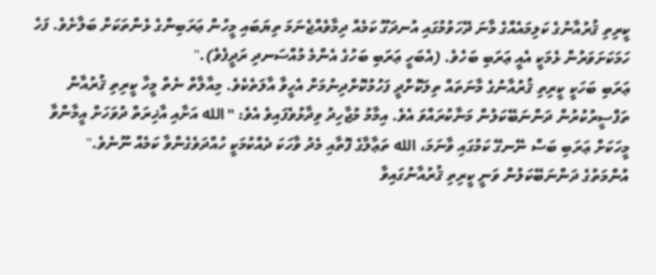ކީރިތި ޤުރުއާނުގެ ކަލިމައެއްގެ މާނަ ދޭހަވުމުގައި އުނދަގޫ ކަމެއް ދިމާވެއްޖެނަމަ ތިޔަބައި މީހުން ޢަރަބިންގެ ޅެންތަކަށް ބަލާށެވެ. ފަހެ ހަމަކަށަވަރުން ޅެމަކީ އެއީ ޢަރަބި ބަހެވެ. (އެބަހީ ޢަރަބި ބަހުގެ އެންމެ މުއްސަނދި ރަދީފެވެ)."
ޢަރަބި ބަހަކީ ކީރިތި ޤުރުއާނުގެ މާނަތައް ތިލަކޮށްދީ ފަހުމުކޮށްދިނުމަށް އެހީވާ އާލަތެކެވެ. މިއާލާތް ނެތް މީހާ ކީރިތި ޤުރުއާން ތަފްސީރުކުރުން ދަންނަބޭކަލުން މަނާކުރައްވަ އެވެ. އިމާމު މުޖާހިދު ވިދާޅުވެފައިވެ އެވެ: "الله އަށާއި އާޚިރަތް ދުވަހަށް އީމާންވާ މީހަކަށް ޢަރަބި ބަސް ނޭނގޭ ކަމުގައި ވާނަމަ، الله ތަޢާލާގެ ފޮތާއި މެދު ވާހަކަ ދެއްކުމަކީ ހުއްދަވެގެންވާ ކަމެއް ނޫނެވެ."
އުންމަތުގެ ދަންނަބޭކަލުން ވަނީ ކީރިތި ޤުރުއާނުގައިވާ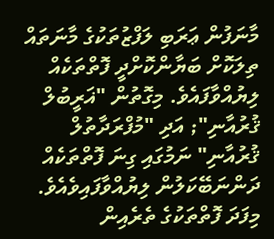މާނަފުން ޢަރަބި ލަފްޒުތަކުގެ މާނަތައް ތިލަކޮށް ބަޔާންކޮށްދީ ފޮތްތަކެއް ލިޔުއްވާފައެވެ. މިގޮތުން "ޣަރީބުލް ޤުރުއާނި"; އަދި "މުފްރަދާތުލް ޤުރުއާނި" ނަމުގައި ގިނަ ފޮތްތަކެއް ދަންނަބޭކަލުން ލިޔުއްވާފައިވެއެވެ. މިފަދަ ފޮތްތަކުގެ ތެރެއިން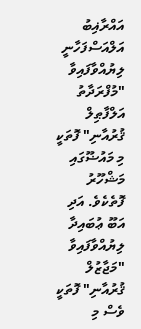އައްރާޣިބު އަލްއަސްފަހާނީ ލިޔުއްވާފައިވާ "މުފްރަދާތު އަލްފާޠިލް ޤުރުއާނި" ފޮތަކީ މި މައުޟޫގައި މަޝްހޫރު ފޮތެކެވެ. އަދި އަބޫ ޢުބައިދާ ލިޔުއްވާފައިވާ "މަޖާޒުލް ޤުރުއާނި" ފޮތަކީ ވެސް މި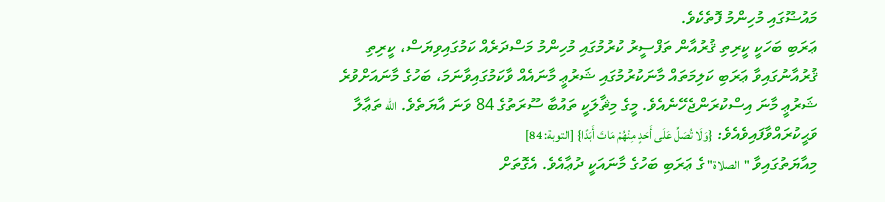މައުޟޫގައި މުހިންމު ފޮތެކެވެ.
ޢަރަބި ބަހަކީ ކީރިތި ޤުރުއާން ތަފްސީރު ކުރުމުގައި މުހިންމު މަސްދަރެއް ކަމުގައިވިޔަސް، ކީރިތި ޤުރުއާނުގައިވާ ޢަރަބި ކަލިމަތައް މާނަކުރުމުގައި ޝަރުޢީ މާނައެއް ވާކަމުގައިވާނަމަ، ބަހުގެ މާނައަށްވުރެ ޝަރުޢީ މާނަ އިސްކުރަންޖެހޭނެއެވެ. މީގެ މިޘާލަކީ ތައުބާ ސޫރަތުގެ 84 ވަނަ އާޔަތެވެ. الله ތަޢާލާ ވަޙީކުރައްވާފައިވެއެވެ: {وَلَا تُصَلِّ عَلَى أَحَدٍ مِنْهُمْ مَاتَ أَبَدًا} [التوبة: 84]
މިއާޔަތުގައިވާ "الصلاة" ގެ ޢަރަބި ބަހުގެ މާނައަކީ ދުޢާއެވެ. އެގޮތަށް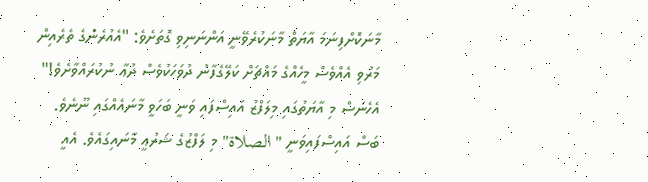މާނަކޮށްފިނަމަ އާޔަތް މާނަކުރެވޭނީ އަންނަނިވި ގޮތަށެވެ: "އެއުރެންގެ ތެރެއިން މަރުވި އެއްވެސް މީހެއްގެ މައްޗަށް ކަލޭގެފާނު ދުވަހަކުވެސް ދުޢާ ނުކުރައްވާށެވެ!"
އެހެނަސް މި އާޔަތުގައި މިލަފްޒު އައިސްފައި ވަނީ ބަހަވީ މާނައެއްގައި ނޫނެވެ. ބަސް އައިސްފައިވަނީ "الصلاة" މި ލަފްޒުގެ ޝަރުޢީ މާނައިގައެވެ. އެއީ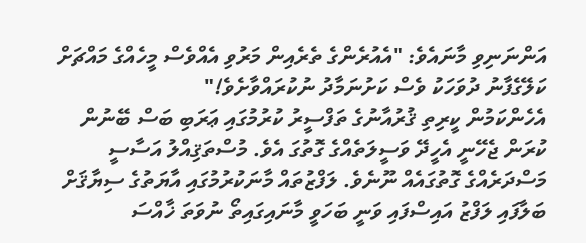އަންނަނިވި މާނައެވެ: "އެއުރެންގެ ތެރެއިން މަރުވި އެއްވެސް މީހެއްގެ މައްޗަށް ކަލޭގެފާނު ދުވަހަކު ވެސް ކަށުނަމާދު ނުކުރައްވާށެވެ!"
އެހެންކަމުން ކީރިތި ޤުރުއާނުގެ ތަފްސީރު ކުރުމުގައި ޢަރަބި ބަސް ބޭނުން ކުރަން ޖެހޭނީ އެހީދޭ ވަސީލަތެއްގެ ގޮތުގަ އެވެ. މުސްތަޤިއްލު އަސާސީ މަސްދަރެއްގެ ގޮތުގައެއް ނޫނެވެ. ލަފްޒުތައް މާނަކުރުމުގައި އާޔަތުގެ ސިޔާޤަށް ބަލާފައި ލަފްޒު އައިސްފައި ވަނީ ބަހަވީ މާނައިގައިތޯ ނުވަތަ ޚާއްސަ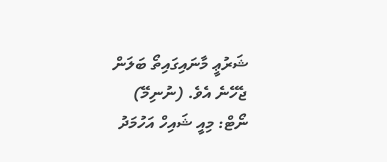ޝަރުޢީ މާނައިގައިތޯ ބަލަން ޖެހޭނެ އެވެ. (ނުނިމޭ)
ނޯޓް: މިއީ ޝައިހް އަހުމަދު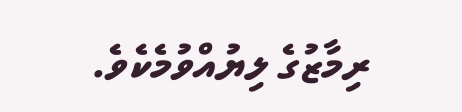ރިމާޒުގެ ލިޔުއްވުމެކެވެ.